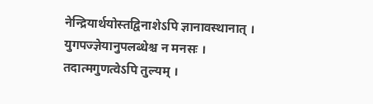नेन्द्रियार्थयोस्तद्विनाशेऽपि ज्ञानावस्थानात् ।
युगपज्ज्ञेयानुपलब्धेश्च न मनसः ।
तदात्मगुणत्वेऽपि तुल्यम् ।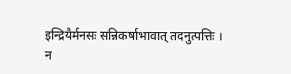इन्द्रियैर्मनसः सन्निकर्षाभावात् तदनुत्पत्तिः ।
न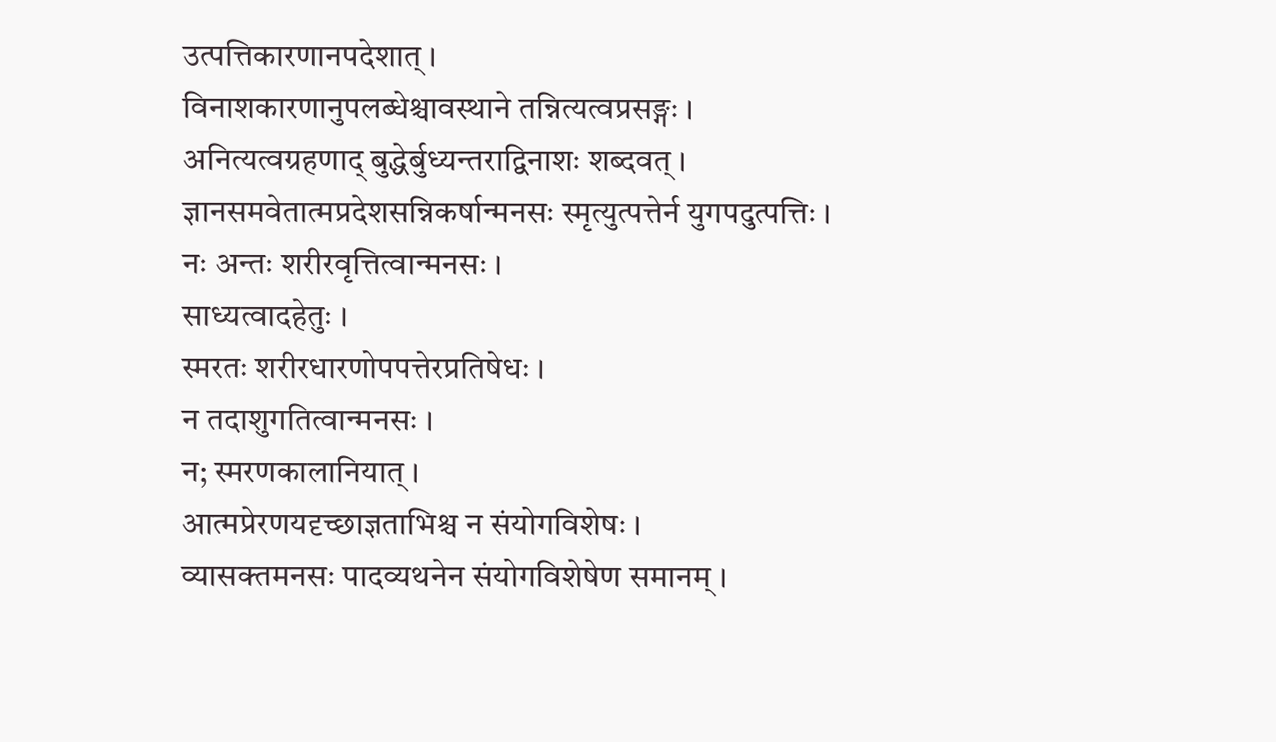उत्पत्तिकारणानपदेशात् ।
विनाशकारणानुपलब्धेश्चावस्थाने तन्नित्यत्वप्रसङ्गः ।
अनित्यत्वग्रहणाद् बुद्धेर्बुध्यन्तराद्विनाशः शब्दवत् ।
ज्ञानसमवेतात्मप्रदेशसन्निकर्षान्मनसः स्मृत्युत्पत्तेर्न युगपदुत्पत्तिः ।
नः अन्तः शरीरवृत्तित्वान्मनसः ।
साध्यत्वादहेतुः ।
स्मरतः शरीरधारणोपपत्तेरप्रतिषेधः ।
न तदाशुगतित्वान्मनसः ।
न; स्मरणकालानियात् ।
आत्मप्रेरणयदृच्छाज्ञताभिश्च न संयोगविशेषः ।
व्यासक्तमनसः पादव्यथनेन संयोगविशेषेण समानम् ।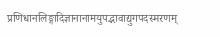प्रणिधानलिङ्गादिज्ञानानामयुपद्भावाद्युगपदस्मरणम्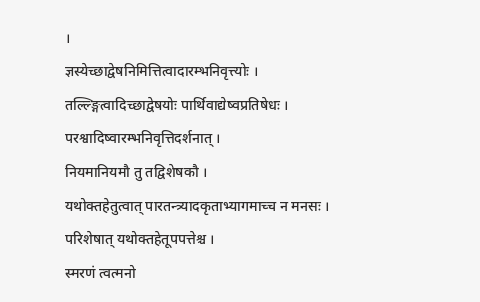।
ज्ञस्येच्छाद्वेषनिमित्तित्वादारम्भनिवृत्त्योः ।
तल्ल्ङ्गित्वादिच्छाद्वेषयोः पार्थिवाद्येष्वप्रतिषेधः ।
परश्वादिष्वारम्भनिवृत्तिदर्शनात् ।
नियमानियमौ तु तद्विशेषकौ ।
यथोक्तहेतुत्वात् पारतन्त्र्यादकृताभ्यागमाच्च न मनसः ।
परिशेषात् यथोक्तहेतूपपत्तेश्च ।
स्मरणं त्वत्मनो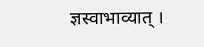ज्ञस्वाभाव्यात् ।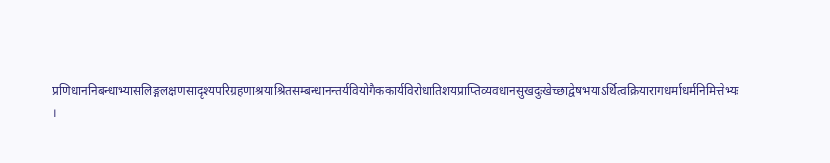प्रणिधाननिबन्धाभ्यासलिङ्गलक्षणसादृश्यपरिग्रहणाश्रयाश्रितसम्बन्धानन्तर्यवियोगैककार्यविरोधातिशयप्राप्तिव्यवधानसुखदुःखेच्छाद्वेषभयाऽर्थित्वक्रियारागधर्माधर्मनिमित्तेभ्यः ।